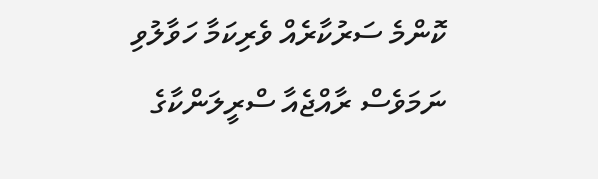ކޮންމެ ސަރުކާރެއް ވެރިކަމާ ހަވާލުވި ނަމަވެސް ރާއްޖެއާ ސްރީލަންކާގެ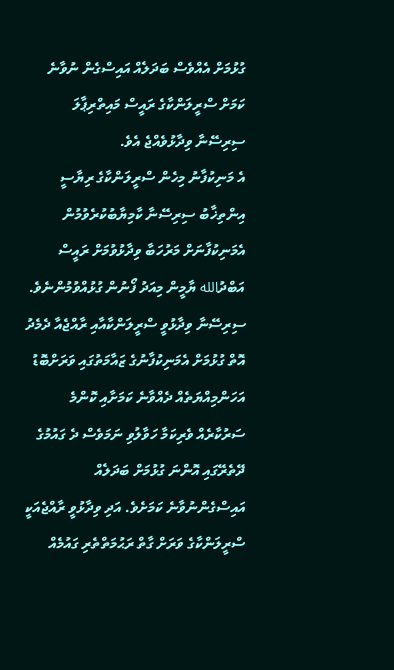ގުޅުމަށް އެއްވެސް ބަދަލެއް އައިސްގެން ނުވާނެ ކަމަށް ސްރީލަންކާގެ ރައީސް މައިތްރިޕާލަ ސިރިސޭނާ ވިދާޅުވެއްޖެ އެވެ.
އެ މަނިކުފާނު މިހެން ސްރީލަންކާގެ ރިޔާސީ އިންތިޚާބު ސިރިސޭނާ ކާމިޔާބުކުރެވުމުން އެމަނިކުފާނަށް މަރުހަބާ ވިދާޅުވުމަށް ރައީސް އަބްދުالله ޔާމީން މިއަދު ފޯނުން ގުޅުއްވުމުންނެވެ.
ސިރިސޭނާ ވިދާޅުވީ ސްރީލަންކާއާއި ރާއްޖެއާ ދެމެދު އޮތް ގުޅުމަށް އެމަނިކުފާނުގެ ޒައާމަތުގައި ވަރަށްބޮޑު އަހަންމިއްޔަތެއް ދެއްވާނެ ކަމަށާއި ކޮންމެ ސަރުކާރެއް ވެރިކަމާ ހަވާލުވި ނަމަވެސް ދެ ގައުމުގެ ދޭތެރޭގައި އޮންނަ ގުޅުމަށް ބަދަލެއް އައިސްގެންނުވާނެ ކަމަށެވެ. އަދި ވިދާޅުވީ ރާއްޖެއަކީ ސްރީލަންކާގެ ވަރަށް ގާތް ރަޙުމަތްތެރި ގައުމެއް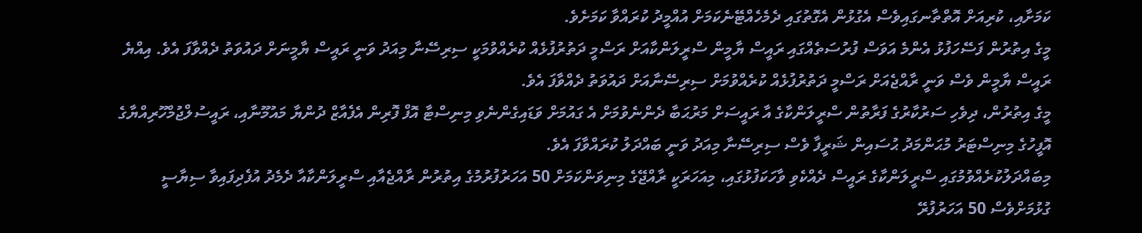ކަމަށާއި، ކުރިއަށް އޮތްތާނގައިވެސް އެގުޅުން އެގޮތުގައި ދެމެހެއްޓޭނެކަމަށް އުއްމީދު ކުރައްވާ ކަމަށެވެ.
މީގެ އިތުރުން ފަސޭހަފުޅު އެންމެ އަވަސް ފުރުސަތެއްގައި ރައީސް ޔާމީން ސްރީލަންކާއަށް ރަސްމީ ދަތުރުފުޅެއް ކުރެއްވުމަކީ ސިރިސޭނާ މިއަދު ވަނީ ރައީސް ޔާމީނަށް ދައުވަތު ދެއްވާފަ އެވެ. އިއްޔެ ރައީސް ޔާމީން ވެސް ވަނީ ރާއްޖެއަށް ރަސްމީ ދަތުރުފުޅެއް ކުރެއްވުމަށް ސިރިސޭނާއަށް ދައުވަތު ދެއްވާފަ އެވެ.
މީގެ އިތުރުން، ދިވެހި ސަރުކާރުގެ ފަރާތުން ސްރީލަންކާގެ އާ ރައީސަށް މަރުޙަބާ ދެންނެވުމަށް އެ ގައުމަށް ވަޑައިގެންނެވި މިނިސްޓާ އޮފް ފޮރިން އެފެއާޒް ދުންޔާ މައުމޫނާއި، ރައީސުލްޖުމްހޫރިއްޔާގެ އޮފީހުގެ މިނިސްޓަރު މުޙަންމަދު ޙުސައިން ޝަރީފާ ވެސް ސިރިސޭނާ މިއަދު ވަނީ ބައްދަލު ކުރައްވާފަ އެވެ.
މިބައްދަލުކުރެއްވުމުގައި ސްރީލަންކާގެ ރައީސް ދެއްކެވި ވާހަކަފުޅުގައި، މިއަހަރަކީ ރާއްޖޭގެ މިނިވަންކަމަށް 50 އަހަރުފުރުމުގެ އިތުރުން ރާއްޖެއާއި ސްރީލަންކާއާ ދެމެދު އުފެދިފައިވާ ސިޔާސީ ގުޅުމަށްވެސް 50 އަހަރުފުރޭ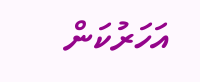އަހަރުކަން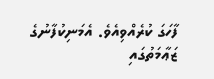ފާހަގަ ކުރެއްވިއެވެ. އެމަނިކުފާނުގެ ޒަޢާމަތުގައި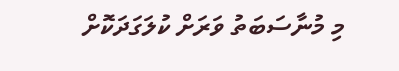މި މުނާސަބަތު ވަރަށް ކުލަގަދަކޮށް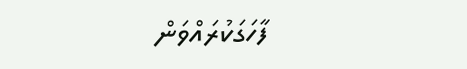ފާހަގަކުރައްވަން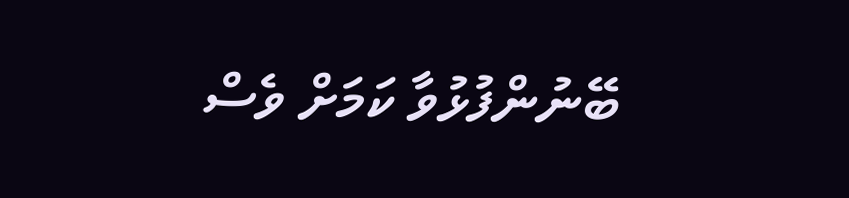ބޭނުންފުޅުވާ ކަމަށް ވެސް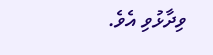ވިދާޅުވި އެވެ.